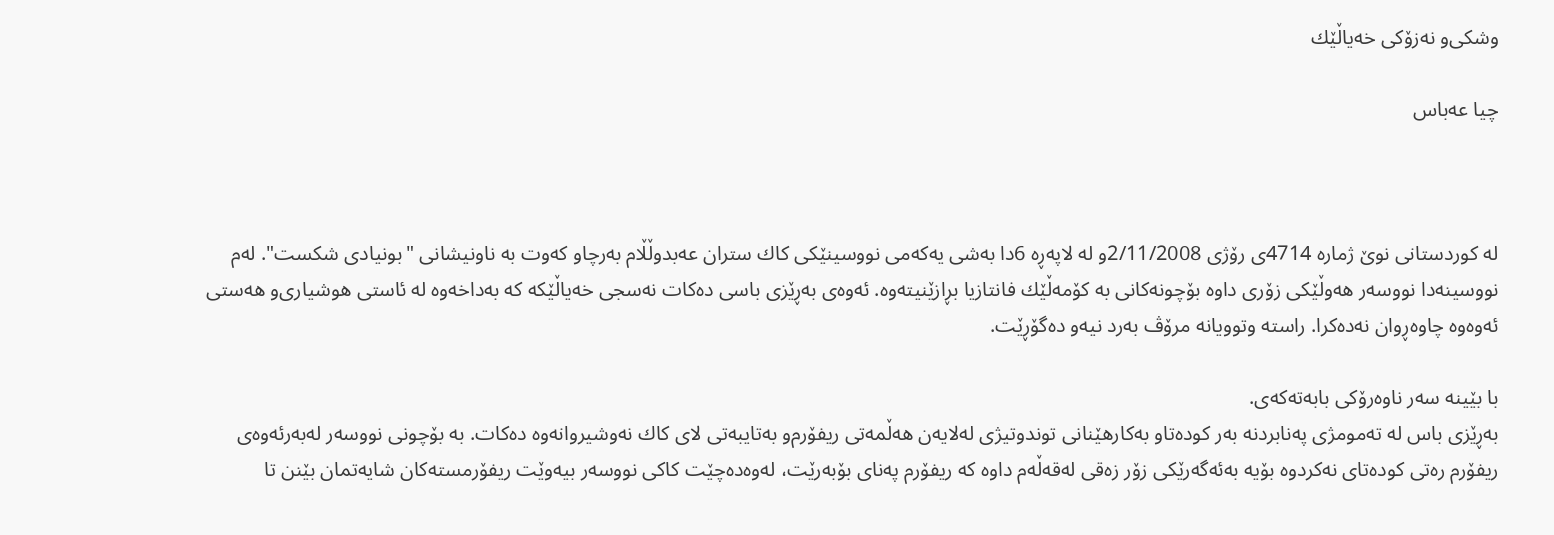وشكی‌و نه‌زۆكی خه‌یاڵێك

چیا عه‌باس



له‌ كوردستانی نوێ‌ ژماره‌ 4714ی رۆژی 2/11/2008و له‌ لاپه‌ڕه‌ 6دا به‌شی یه‌كه‌می نووسینێكی كاك ستران عه‌بدوڵڵام به‌رچاو كه‌وت به‌ ناونیشانی "بونیادی شكست". له‌م نووسینه‌دا نووسه‌ر هه‌وڵێكی زۆری داوه‌ بۆچونه‌كانی به‌ كۆمه‌ڵێك فانتازیا بڕازێنیته‌وه‌. ئه‌وه‌ی به‌ڕێزی باسی ده‌كات نه‌سجی خه‌یاڵێكه‌ كه‌ به‌داخه‌وه‌ له‌ ئاستی هوشیاری‌و هه‌ستی ئه‌وه‌وه‌ چاوه‌ڕوان نه‌ده‌كرا. راسته‌ وتوویانه‌ مرۆڤ به‌رد نیه‌‌و ده‌گۆڕێت.

با بێینه‌ سه‌ر ناوه‌رۆكی بابه‌ته‌كه‌ی.
به‌ڕێزی باس له‌ ته‌مومژی په‌نابردنه‌ به‌ر كوده‌تاو به‌كارهێنانی توندوتیژی له‌لایه‌ن هه‌ڵمه‌تی ریفۆرم‌و به‌تایبه‌تی لای كاك نه‌وشیروانه‌وه‌ ده‌كات. به‌ بۆچونی نووسه‌ر له‌به‌رئه‌وه‌ی ریفۆرم ره‌تی كوده‌تای نه‌كردوه‌ بۆیه‌ به‌ئه‌گه‌رێكی زۆر زه‌قی له‌قه‌ڵه‌م داوه‌ كه‌ ریفۆرم په‌نای بۆبه‌رێت، له‌وه‌ده‌چێت كاكی نووسه‌ر بیه‌وێت ریفۆرمسته‌كان شایه‌تمان بێنن تا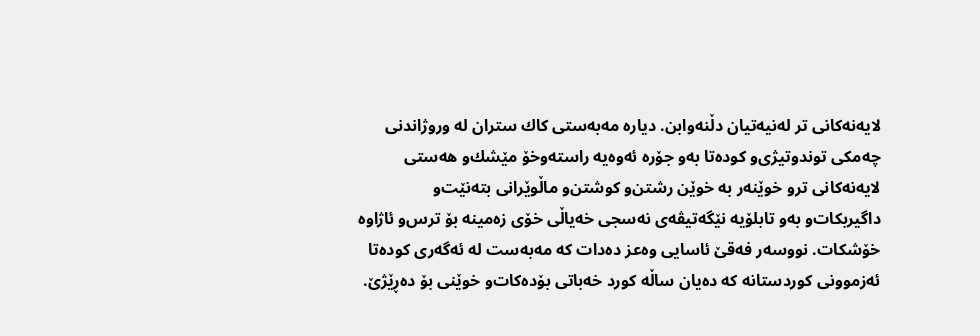لایه‌نه‌كانی تر له‌نیه‌تیان دڵنه‌وابن. دیاره‌ مه‌به‌ستی كاك ستران له‌ وروژاندنی چه‌مكی توندوتیژی‌و كوده‌تا به‌و جۆره‌ ئه‌وه‌یه‌ راسته‌وخۆ مێشك‌و هه‌ستی لایه‌نه‌كانی ترو خوێنه‌ر به‌ خوێن رشتن‌و كوشتن‌و ماڵوێرانی بته‌نێت‌و داگیربكات‌و به‌و تابلۆیه‌ نێگه‌تیڤه‌ی نه‌سجی خه‌یاڵی خۆی زه‌مینه‌ بۆ ترس‌و ئاژاوه‌ خۆشكات. نووسه‌ر فه‌قێ‌ ئاسایی وه‌عز ده‌دات كه‌ مه‌به‌ست له‌ ئه‌گه‌ری كوده‌تا ئه‌زموونی كوردستانه‌ كه‌ ده‌یان ساڵه‌ كورد خه‌باتی بۆده‌كات‌و خوێنی بۆ ده‌ڕێژێ‌.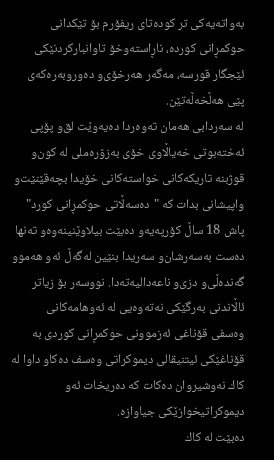به‌واته‌یه‌كی تر كوده‌تای ریفۆرم بۆ تێكدانی حوكمڕانی كورده‌، ناڕاسته‌وخۆ تاوانباركردنێكی ئێجگار قورسه‌، مه‌گه‌ر هه‌رخۆی‌و ده‌وروبه‌ره‌كه‌ی پێی هه‌ڵخه‌ڵه‌تێن.
له‌ سه‌ردابی هه‌مان ته‌وه‌ردا ده‌یه‌وێت لق‌و پۆپی ئه‌خته‌بوتی خه‌یاڵاوی خۆی به‌زۆره‌ملی له‌ كون‌و قوژبنه‌ تاریكه‌كانی خواسته‌كانی خۆیدا بچه‌قێنێت‌و واپیشانی بدات كه‌ "ده‌سه‌ڵاتی حوكمڕانی كورد" پاش 18 ساڵ‌ كۆرپه‌یه‌‌و ده‌بێت بیلاوێنینه‌وه‌‌و ته‌نها ده‌ست به‌سه‌رشان‌و سه‌ریدا بنێین له‌گه‌ڵ‌ ئه‌و هه‌موو گه‌نده‌ڵی‌و دزی‌و ناعه‌دالیه‌ته‌دا. نووسه‌ر بۆ زیاتر ئاڵاندنی به‌رگێكی نه‌ته‌وه‌یی له‌ ئه‌وهامه‌كانی وه‌سفی قۆناغی ئه‌زموونی حوكمڕانی كوردی به‌ قۆناغێكی ئیتنیقالی دیموكراتی وه‌سف ده‌كا‌و داوا له‌ كاك نه‌وشیروان ده‌كات كه‌ ده‌ریخات ئه‌و دیموكراتیخوازێكی جیاوازه‌.
ده‌بێت له‌ كاك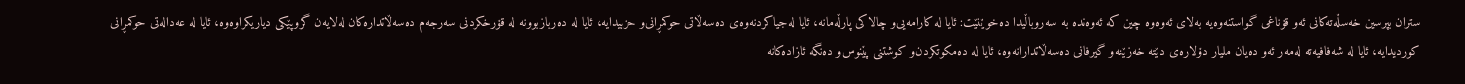ستران بپرسین خه‌سڵه‌ته‌كانی ئه‌و قۆناغی گواستنه‌وه‌یه‌ به‌لای ئه‌وه‌وه‌ چین كه‌ ئه‌وه‌نده‌ به‌ سه‌روباڵیدا ده‌خوێنێت: ئایا له‌ كارامه‌یی‌و چالاكی پارڵه‌مانه‌، ئایا له‌جیاكردنه‌وه‌ی ده‌سه‌ڵاتی حوكمڕانی‌و حزبیدایه‌، ئایا له‌ ده‌ربازبوونه‌ له‌ قۆرخكردنی سه‌رجه‌م ده‌سه‌ڵاتداره‌كان له‌لایه‌ن گروپێكی دیاریكراوه‌وه‌، ئایا له‌ عه‌داله‌تی حوكمڕانی كوردیدایه‌، ئایا له‌ شه‌فافیه‌ته‌ له‌مه‌ر ئه‌و ده‌یان ملیار دۆلاره‌ی دێته‌ خه‌زێنه‌‌و گیرفانی ده‌سه‌ڵاتدارانه‌وه‌، ئایا له‌ ده‌مكوتكردن‌و كوشتنی پێنوس‌و ده‌نگه‌ ئازاده‌كانه‌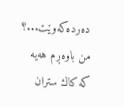ده‌رده‌كه‌وێت...؟ من باوه‌ڕم هه‌یه‌ كه‌ كاك ستران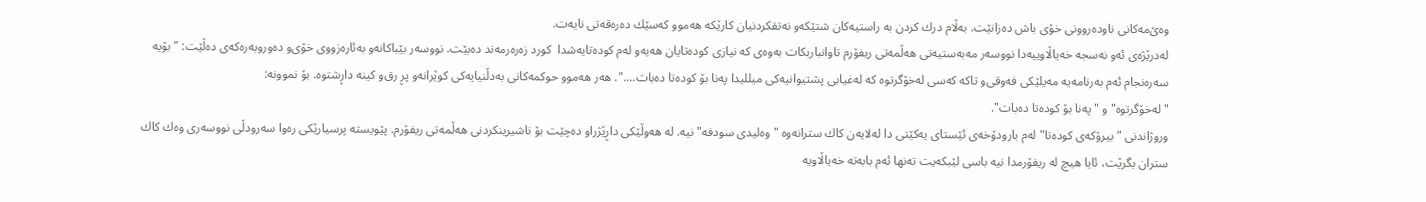وه‌ێ‌مه‌كانی ناوده‌روونی خۆی باش ده‌زانێت. به‌ڵام درك كردن به‌ راستیه‌كان شتێكه‌‌و نه‌تقكردنیان كارێكه‌ هه‌موو كه‌سێك ده‌ره‌قه‌تی نایه‌ت.
له‌درێژه‌ی ئه‌و نه‌سجه‌ خه‌یاڵاوییه‌دا نووسه‌ر مه‌به‌ستیه‌تی هه‌ڵمه‌تی ریفۆرم تاوانباربكات به‌وه‌ی كه‌ نیازی كوده‌تایان هه‌یه‌‌و له‌م كوده‌تایه‌شدا  كورد زه‌ره‌رمه‌ند ده‌بێت. نووسه‌ر بێباكانه‌‌و به‌ئاره‌زووی خۆی‌و ده‌وروبه‌ره‌كه‌ی ده‌ڵێت: "بۆیه‌ سه‌ره‌نجام ئه‌م به‌رنامه‌یه‌ مه‌یلێكی فه‌وقی‌و تاكه‌ كه‌سی له‌خۆگرتوه‌ كه‌ له‌غیابی پشتیوانیه‌كی میللیدا په‌نا بۆ كوده‌تا ده‌بات....". هه‌ر هه‌موو حوكمه‌كانی به‌دڵنیایه‌كی كوێرانه‌‌و پڕ رق‌و كینه‌ داڕشتوه‌. بۆ نموونه‌:
"له‌خۆگرتوه‌"و "په‌نا بۆ كوده‌تا ده‌بات".
وروژاندنی "بیرۆكه‌ی كوده‌تا" له‌م بارودۆخه‌ی ئێستای یه‌كێتی دا له‌لایه‌ن كاك سترانه‌وه‌ "وه‌لیدی سودفه‌" نیه‌. له‌ هه‌وڵێكی داڕێژراو ده‌چێت بۆ ناشیرینكردنی هه‌ڵمه‌تی ریفۆرم. پێویسته‌ پرسیارێكی ره‌وا سه‌رودڵی نووسه‌ری وه‌ك كاك ستران بگرێت، ئایا هیچ له‌ ریفۆرمدا نیه‌ باسی لێبكه‌یت ته‌نها ئه‌م بابه‌ته‌ خه‌یاڵاویه‌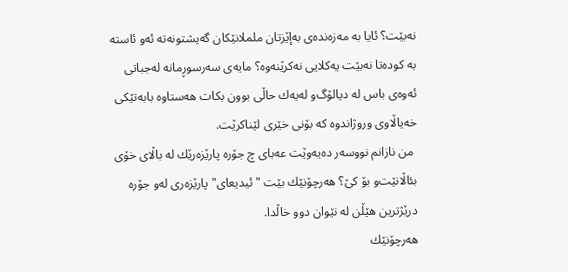نه‌بێت؟ ئایا به‌ مه‌زه‌نده‌ی به‌إێزتان ململانێكان گه‌یشتونه‌ته‌ ئه‌و ئاسته‌ به‌ كوده‌تا نه‌بێت یه‌كلایی نه‌كرێنه‌وه‌؟ مایه‌ی سه‌رسوڕمانه‌ له‌جباتی ئه‌وه‌ی باس له‌ دیالۆگ‌و له‌یه‌ك حاڵی بوون بكات هه‌ستاوه‌ بابه‌تێكی خه‌یاڵاوی وروژاندوه‌ كه‌ بۆنی خێری لێناكرێت.
 من نازانم نووسه‌ر ده‌یه‌وێت عه‌بای چ جۆره‌ پارێزه‌رێك له‌ باڵای خۆی بئاڵانێت‌و بۆ كێ‌؟ هه‌رچۆنێك بێت "ئیدیعای" پارێزه‌ری له‌و جۆره‌ درێژترین هێڵن له‌ نێوان دوو خاڵدا.
هه‌رچۆنێك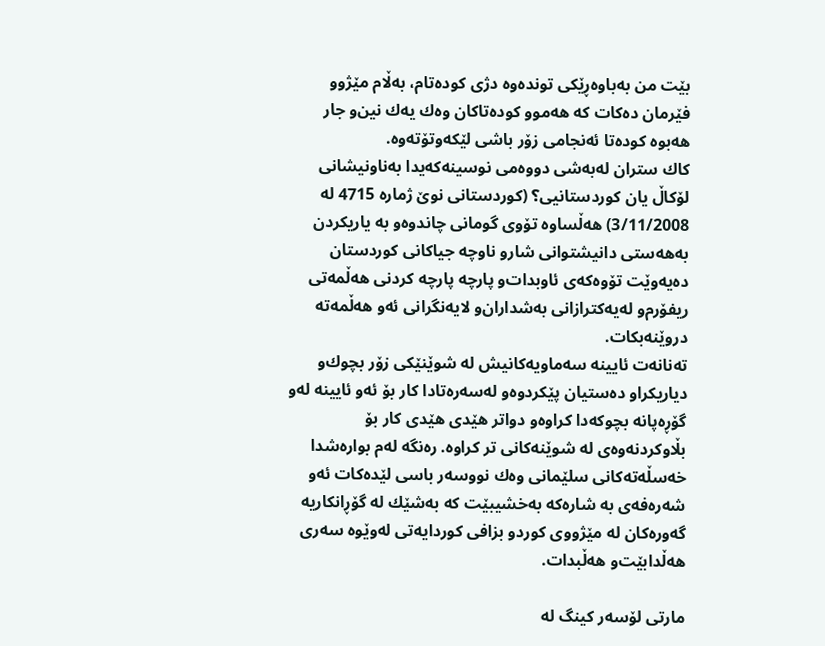بێت من به‌باوه‌ڕێكی تونده‌وه‌ دژی كوده‌تام، به‌ڵام مێژوو فێرمان ده‌كات كه‌ هه‌موو كوده‌تاكان وه‌ك یه‌ك نین‌و جار هه‌بوه‌ كوده‌تا ئه‌نجامی زۆر باشی لێكه‌وتۆته‌وه‌.
كاك ستران له‌به‌شی دووه‌می نوسینه‌كه‌یدا به‌ناونیشانی لۆكاڵ‌ یان كوردستانیی؟ (كوردستانی نوێ‌ ژماره‌ 4715 له‌ 3/11/2008) هه‌ڵساوه‌ تۆوی گومانی چاندوه‌‌و به‌ یاریكردن به‌هه‌ستی دانیشتوانی شارو ناوچه‌ جیاكانی كوردستان ده‌یه‌وێت تۆوه‌كه‌ی ئاوبدات‌و پارچه‌ پارچه‌ كردنی هه‌ڵمه‌تی ریفۆرم‌و له‌یه‌كترازانی به‌شداران‌و لایه‌نگرانی ئه‌و هه‌ڵمه‌ته‌ دروێنه‌بكات.
ته‌نانه‌ت ئایینه‌ سه‌ماویه‌كانیش له‌ شوێنێكی زۆر بچوك‌و دیاریكراو ده‌ستیان پێكردوه‌‌و له‌سه‌ره‌تادا كار بۆ ئه‌و ئایینه‌ له‌و گۆڕه‌پانه‌ بچوكه‌دا كراوه‌‌و دواتر هێدی هێدی كار بۆ بڵاوكردنه‌وه‌ی له‌ شوێنه‌كانی تر كراوه‌. ره‌نگه‌ له‌م بواره‌شدا خه‌سڵه‌ته‌كانی سلێمانی وه‌ك نووسه‌ر باسی لێده‌كات ئه‌و شه‌ره‌فه‌ی به‌ شاره‌كه‌ به‌خشیبێت كه‌ به‌شێك له‌ گۆڕانكاریه‌ گه‌وره‌كان له‌ مێژووی كوردو بزافی كوردایه‌تی له‌وێوه‌ سه‌ری هه‌ڵدابێت‌و هه‌ڵبدات.

مارتی لۆسه‌ر كینگ له‌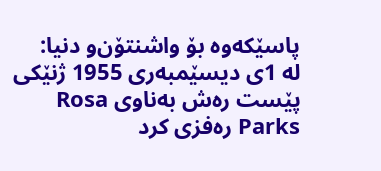پاسێكه‌وه‌ بۆ واشنتۆن‌و دنیا:
له‌ 1ی‌ دیسێمبه‌ری 1955 ژنێكی پێست ره‌ش به‌ناوی Rosa Parks ره‌فزی كرد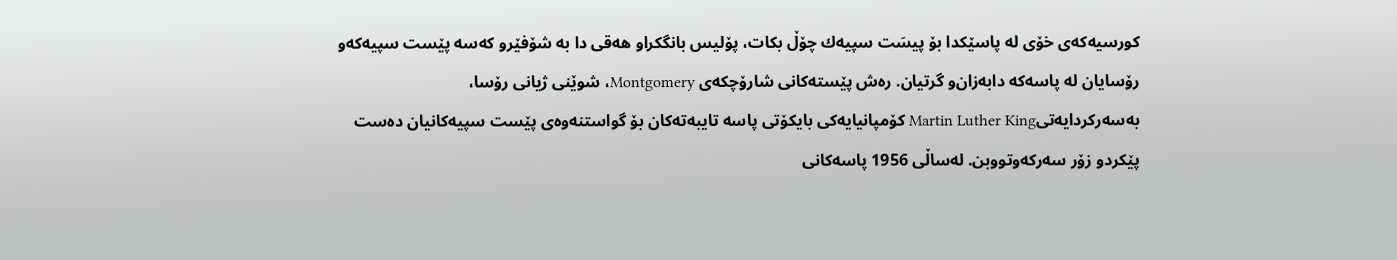كورسیه‌كه‌ی خۆی له‌ پاسێكدا بۆ پیسَت سپیه‌ك چۆڵ‌ بكات، پۆلیس بانگكرا‌و هه‌قی دا به‌ شۆفێر‌و كه‌سه‌ پێست سپیه‌كه‌‌و رۆسایان له‌ پاسه‌كه‌ دابه‌زان‌و گرتیان. ره‌ش پێسته‌كانی شارۆچكه‌ی Montgomery، شوێنی ژیانی رۆسا، به‌سه‌ركردایه‌تیMartin Luther King كۆمپانیایه‌كی بایكۆتی پاسه‌ تایبه‌ته‌كان بۆ گواستنه‌وه‌ی پێست سپیه‌كانیان ده‌ست پێكردو زۆر سه‌ركه‌وتووبن. له‌ساڵی 1956 پاسه‌كانی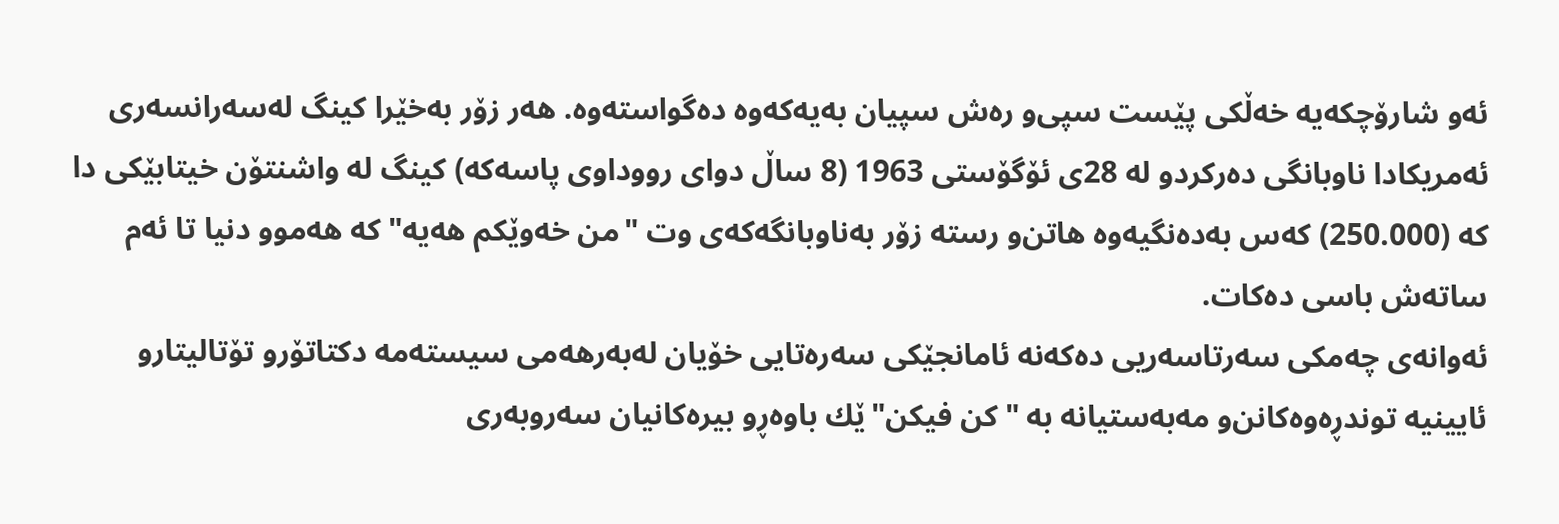ئه‌و شارۆچكه‌یه‌ خه‌ڵكی پێست سپی‌و ره‌ش سپیان به‌یه‌كه‌وه‌ ده‌گواسته‌وه‌. هه‌ر زۆر به‌خێرا كینگ له‌سه‌رانسه‌ری ئه‌مریكادا ناوبانگی ده‌ركردو له‌ 28ی‌ ئۆگۆستی 1963 (8 ساڵ‌ دوای رووداوی پاسه‌كه‌) كینگ له‌ واشنتۆن خیتابێكی دا كه‌ (250.000) كه‌س به‌ده‌نگیه‌وه‌ هاتن‌و رسته‌ زۆر به‌ناوبانگه‌كه‌ی وت "من خه‌وێكم هه‌یه‌" كه‌ هه‌موو دنیا تا ئه‌م ساته‌ش باسی ده‌كات.
ئه‌وانه‌ی چه‌مكی سه‌رتاسه‌ریی ده‌كه‌نه‌ ئامانجێكی سه‌ره‌تایی خۆیان له‌به‌رهه‌می سیسته‌مه‌ دكتاتۆر‌و تۆتالیتارو ئایینیه‌ توندڕه‌وه‌كانن‌و مه‌به‌ستیانه‌ به‌ "كن فیكن"ێك باوه‌ڕ‌و بیره‌كانیان سه‌روبه‌ری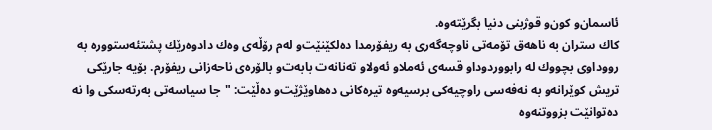ئاسمان‌و كون‌و قوژبنی دنیا بگرێته‌وه‌.
كاك ستران به‌ ناهه‌ق تۆمه‌تی ناوچه‌گه‌ری به‌ ریفۆرمدا ده‌لكێنێت‌و له‌م رۆڵه‌ی وه‌ك دادوه‌رێك پشتئه‌ستووره‌ به‌ رووداوی بچووك له‌ رابووردودا‌و قسه‌ی ئه‌ملاو ئه‌ولا‌و ته‌نانه‌ت بابه‌ت‌و بالۆره‌ی ناحه‌زانی ریفۆرم. بۆیه‌ جارێكی تریش كوێرانه‌‌و به‌ نه‌فه‌سی راوچیه‌كی برسیه‌وه‌ تیره‌كانی ده‌هاوێژێت‌و ده‌ڵێت: "جا سیاسه‌تی به‌رته‌سكی وا نه‌ ده‌توانێت بزووتنه‌وه‌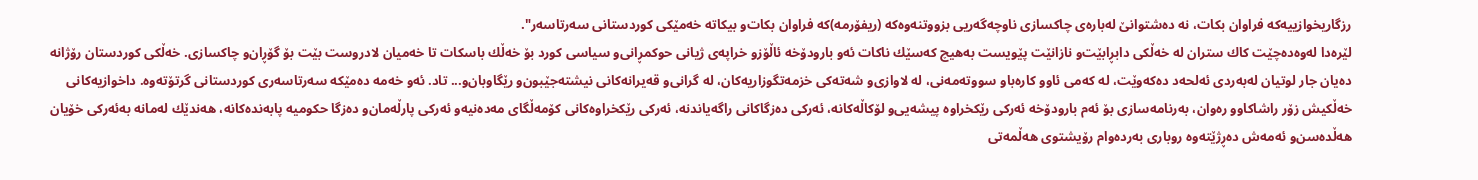رزگاریخوازییه‌كه‌ فراوان بكات، نه‌ ده‌شتوانێ‌ له‌باره‌ی چاكسازی ناوچه‌گه‌ریی بزووتنه‌وه‌كه‌ (ریفۆرمه‌)كه‌ فراوان بكات‌و بیكاته‌ خه‌مێكی كوردستانی سه‌رتاسه‌ر".
لێره‌دا له‌وه‌ده‌چێت كاك ستران له‌ خه‌ڵكی دابڕابێت‌و نازانێت پێویست به‌هیچ كه‌سێك ناكات ئه‌و بارودۆخه‌ ئاڵۆزو خراپه‌ی ژیانی حوكمڕانی‌و سیاسی كورد بۆ خه‌ڵك باسكات تا خه‌میان لادروست بێت بۆ گۆڕان‌و چاكسازی. خه‌ڵكی كوردستان رۆژانه‌ ده‌یان جار لوتیان له‌به‌ردی ئه‌لحه‌د ده‌كه‌وێت، له‌ كه‌می ئاوو كاره‌با‌و سووته‌مه‌نی، له‌ لاوازی‌و شه‌ته‌كی خزمه‌تگوزاریه‌كان، له‌ گرانی‌و قه‌یرانه‌كانی نیشته‌جێبون‌و رێگاوبان‌و... تاد. ئه‌و خه‌مه‌ ده‌مێكه‌ سه‌رتاسه‌ری كوردستانی گرتۆته‌وه‌. داخوازیه‌كانی خه‌ڵكیش زۆر راشاكاو‌و ره‌وان، به‌رنامه‌سازی بۆ ئه‌م بارودۆخه‌ ئه‌ركی رێكخراوه‌ پیشه‌یی‌و لۆكاڵه‌كانه‌، ئه‌ركی ده‌زگاكانی راگه‌یاندنه‌، ئه‌ركی رێكخراوه‌كانی كۆمه‌ڵگای مه‌ده‌نیه‌‌و ئه‌ركی پارڵه‌مان‌و ده‌زگا حكومیه‌ پابه‌نده‌كانه‌، هه‌ندێك له‌مانه‌ به‌ئه‌ركی خۆیان هه‌ڵده‌سن‌و ئه‌مه‌ش ده‌ڕژێته‌وه‌ روباری به‌رده‌وام رۆیشتوی هه‌ڵمه‌تی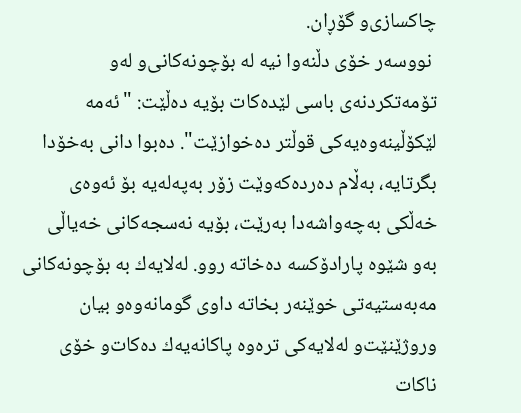چاكسازی‌و گۆڕان.
 نووسه‌ر خۆی دڵنه‌وا نیه‌ له‌ بۆچونه‌كانی‌و له‌و تۆمه‌تكردنه‌ی باسی لێده‌كات بۆیه‌ ده‌ڵێت: "ئه‌مه‌ لێكۆڵینه‌وه‌یه‌كی قوڵتر ده‌خوازێت". ده‌بوا دانی به‌خۆدا بگرتایه‌، به‌ڵام ده‌رده‌كه‌وێت زۆر به‌په‌له‌یه‌ بۆ ئه‌وه‌ی خه‌ڵكی به‌چه‌واشه‌دا به‌رێت، بۆیه‌ نه‌سجه‌كانی خه‌یاڵی به‌و شێوه‌ پارادۆكسه‌ ده‌خاته‌ روو. له‌لایه‌ك به‌ بۆچونه‌كانی مه‌به‌ستیه‌تی خوێنه‌ر بخاته‌ داوی گومانه‌وه‌‌و بیان وروژێنێت‌و له‌لایه‌كی تره‌وه‌ پاكانه‌یه‌ك ده‌كات‌و خۆی ناكات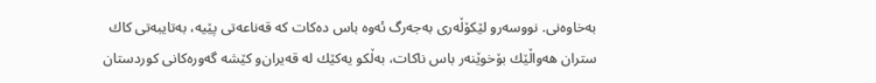به‌خاوه‌نی. نووسه‌رو لێكۆڵه‌ری به‌جه‌رگ ئه‌وه‌ باس ده‌كات كه‌ قه‌ناعه‌تی پێیه‌، به‌تایبه‌تی كاك ستران هه‌واڵێك بۆخوێنه‌ر باس ناكات، به‌ڵكو یه‌كێك له‌ قه‌یران‌و كێشه‌ گه‌وره‌كانی كوردستان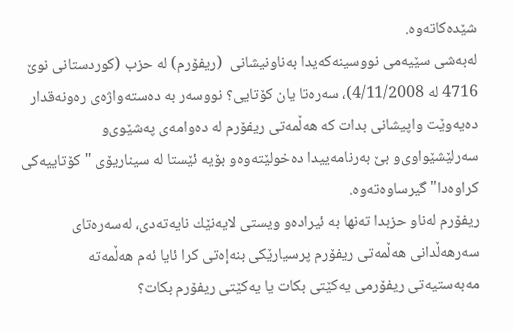شێده‌كاته‌وه‌.
له‌به‌شی سێیه‌می نووسینه‌كه‌یدا به‌ناونیشانی  (ریفۆرم) له‌ حزب (كوردستانی نوێ‌ 4716 له‌ 4/11/2008)، سه‌ره‌تا یان كۆتایی؟ نووسه‌ر به‌ ده‌سته‌واژه‌ی ره‌ونه‌قدار ده‌یه‌وێت واپیشانی بدات كه‌ هه‌ڵمه‌تی ریفۆرم له‌ ده‌وامه‌ی په‌شێوی‌و سه‌رلێشێواوی‌و بێ‌ به‌رنامه‌ییدا ده‌خولێته‌وه‌‌و بۆیه‌ ئێستا له‌ سیناریۆی "كۆتاییه‌كی كراوه‌دا" گیرساوه‌ته‌وه‌.
ریفۆرم له‌ناو حزبدا ته‌نها به‌ ئیراده‌‌و ویستی لایه‌نێك نایه‌ته‌دی، له‌سه‌ره‌تای سه‌رهه‌ڵدانی هه‌ڵمه‌تی ریفۆرم پرسیارێكی بنه‌إه‌تی كرا ئایا ئه‌م هه‌ڵمه‌ته‌ مه‌به‌ستیه‌تی ریفۆرمی یه‌كێتی بكات یا یه‌كێتی ریفۆرم بكات؟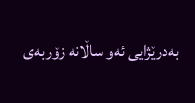به‌درێژایی ئه‌و ساڵانه‌ زۆربه‌ی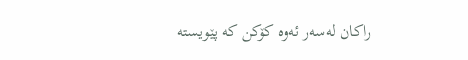راكان له‌سه‌ر ئه‌وه‌ كۆكن كه‌ پێویسته‌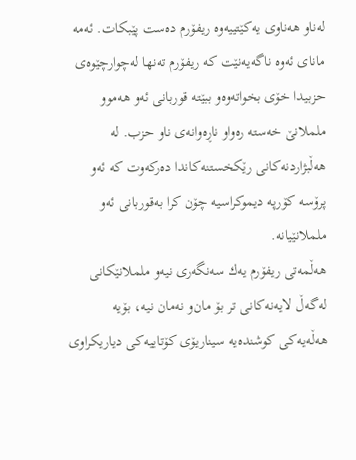له‌ناو هه‌ناوی یه‌كێتییه‌وه‌ ریفۆرم ده‌ست پێبكات. ئه‌مه‌ مانای ئه‌وه‌ ناگه‌یه‌نێت كه‌ ریفۆرم ته‌نها له‌چوارچێوه‌ی حزبیدا خۆی بخواته‌وه‌‌و ببێته‌ قوربانی ئه‌و هه‌موو ململانێ‌ خه‌سته‌ ره‌واو ناڕه‌وانه‌ی ناو حزب. له‌ هه‌ڵبژاردنه‌كانی رێكخستنه‌كاندا ده‌ركه‌وت كه‌ ئه‌و پرۆسه‌ كۆرپه‌ دیموكراسیه‌ چۆن كرا به‌قوربانی ئه‌و ململانێیانه‌.
هه‌ڵمه‌تی ریفۆرم یه‌ك سه‌نگه‌ری نیه‌‌و ململانێكانی له‌گه‌ڵ‌ لایه‌نه‌كانی تر بۆ مان‌و نه‌مان نیه‌، بۆیه‌ هه‌ڵه‌یه‌كی كوشنده‌یه‌ سیناریۆی كۆتاییه‌كی دیاریكراوی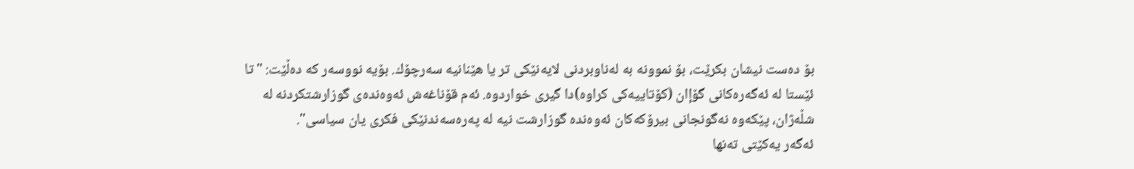بۆ ده‌ست نیشان بكرێت، بۆ نموونه‌ به‌ له‌ناوبردنی لایه‌نێكی تر یا هێنانیه‌ سه‌رچۆك. بۆیه‌ نووسه‌ر كه‌ ده‌ڵێت: "تا ئێستا له‌ ئه‌گه‌ره‌كانی گۆإان (كۆتاییه‌كی كراوه‌)دا گیری خواردوه‌. ئه‌م قۆناغه‌ش ئه‌وه‌نده‌ی گوزارشتكردنه‌ له‌ شڵه‌ژان، پێكه‌وه‌ نه‌گونجانی بیرۆكه‌كان ئه‌وه‌نده‌ گوزارشت نیه‌ له‌ په‌ره‌سه‌ندنێكی فكری یان سیاسی".
ئه‌گه‌ر یه‌كێتی ته‌نها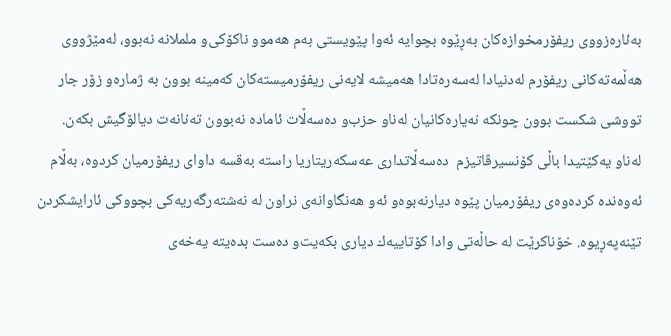به‌ئاره‌زووی ریفۆرمخوازه‌كان به‌ڕێوه‌ بچوایه‌ ئه‌وا پێویستی به‌م هه‌موو ناكۆكی‌و ململانه‌ نه‌بوو، له‌مێژووی هه‌ڵمه‌ته‌كانی ریفۆرم له‌دنیادا له‌سه‌ره‌تادا هه‌میشه‌ لایه‌نی ریفۆرمیسته‌كان كه‌مینه‌ بوون به‌ ژماره‌‌و زۆر جار تووشی شكست بوون چونكه‌ نه‌یاره‌كانیان له‌ناو حزب‌و ده‌سه‌ڵات ئاماده‌ نه‌بوون ته‌نانه‌ت دیالۆگیش بكه‌ن. له‌ناو یه‌كێتیدا باڵی كۆنسیرڤاتیزم  ده‌سه‌ڵاتداری عه‌سكه‌ریتاریا راسته‌ به‌قسه‌ داوای ریفۆرمیان كردوه‌، به‌ڵام ئه‌وه‌نده‌ كرده‌وه‌ی ریفۆرمیان پێوه‌ دیارنه‌بوه‌‌و ئه‌و هه‌نگاوانه‌ی نراون له‌ نه‌شته‌رگه‌ریه‌كی بچووكی ئارایشكردن تێنه‌په‌ڕیوه‌. خۆناكرێت له‌ حاڵه‌تی وادا كۆتاییه‌ك دیاری بكه‌یت‌و ده‌ست بده‌یته‌ یه‌خه‌ی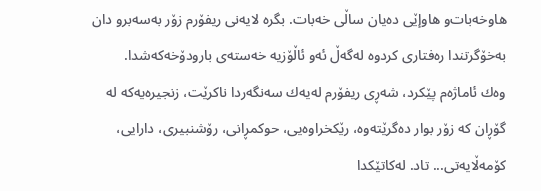هاوخه‌بات‌و هاوإێی ده‌یان ساڵی خه‌بات. بگره‌ لایه‌نی ریفۆرم زۆر به‌سه‌برو دان به‌خۆگرتندا ره‌فتاری كردوه‌ له‌گه‌ڵ‌ ئه‌و ئاڵۆزیه‌ خه‌سته‌ی بارودۆخه‌كه‌شدا.
وه‌ك ئاماژه‌م پێكرد، شه‌ڕی ریفۆرم له‌یه‌ك سه‌نگه‌ردا ناكرێت، زنجیره‌یه‌كه‌ له‌ گۆڕان كه‌ زۆر بوار ده‌گرێته‌وه‌، رێكخراوه‌یی، حوكمڕانی، رۆشنبیری، دارایی، كۆمه‌ڵایه‌تی... تاد. له‌كاتێكدا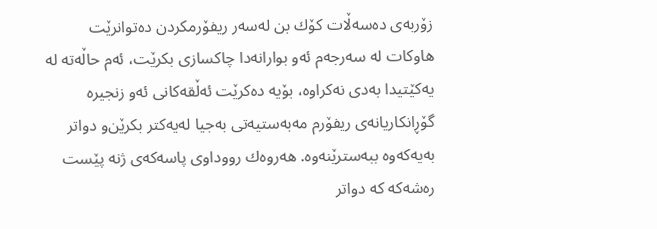زۆربه‌ی ده‌سه‌ڵات كۆك بن له‌سه‌ر ریفۆرمكردن ده‌توانرێت هاوكات له‌ سه‌رجه‌م ئه‌و بوارانه‌دا چاكسازی بكرێت، ئه‌م حاڵه‌ته‌ له‌ یه‌كێتیدا به‌دی نه‌كراوه‌، بۆیه‌ ده‌كرێت ئه‌ڵقه‌كانی ئه‌و زنجیره‌ گۆڕانكاریانه‌ی ریفۆرم مه‌به‌ستیه‌تی به‌جیا له‌یه‌كتر بكرێن‌و دواتر به‌یه‌كه‌وه‌ ببه‌سترێنه‌وه‌. هه‌روه‌ك رووداوی پاسه‌كه‌ی ژنه‌ پێست ره‌شه‌كه‌ كه‌ دواتر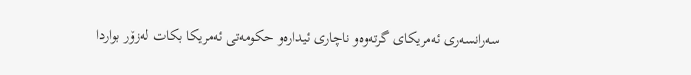سه‌رانسه‌ری ئه‌مریكای گرته‌وه‌‌و ناچاری ئیداره‌‌و حكومه‌تی ئه‌مریكا بكات له‌زۆر بواردا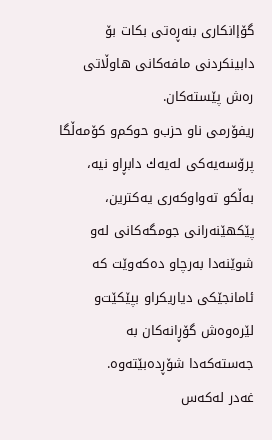گۆإانكاری بنه‌ڕه‌تی بكات بۆ دابینكردنی مافه‌كانی هاوڵاتی ره‌ش پێسته‌كان.
ریفۆرمی ناو حزب‌و حوكم‌و كۆمه‌ڵگا پرۆسه‌یه‌كی له‌یه‌ك دابڕاو نیه‌، به‌ڵكو ته‌واوكه‌ری یه‌كترین، پێكهێنه‌رانی جومگه‌كانی له‌و شوێنه‌دا به‌رچاو ده‌كه‌وێت كه‌ ئامانجێكی دیاریكراو بپێكێت‌و لێره‌وه‌ش گۆڕانه‌كان به‌ جه‌سته‌كه‌دا شۆڕده‌بێته‌وه‌.
غه‌در له‌كه‌س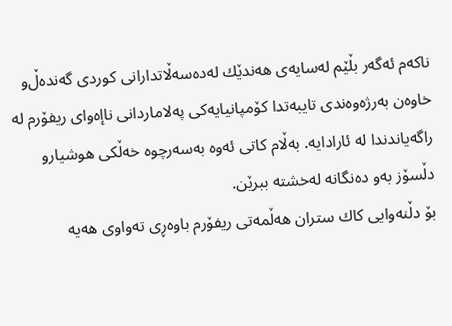ناكه‌م ئه‌گه‌ر بڵێم له‌سایه‌ی هه‌ندێك له‌ده‌سه‌ڵاتدارانی كوردی گه‌نده‌ڵ‌‌و خاوه‌ن به‌رژه‌وه‌ندی تایبه‌تدا كۆمپانیایه‌كی په‌لاماردانی ناإه‌وای ریفۆرم له‌ راگه‌یاندندا له‌ ئارادایه‌. به‌ڵام كاتی ئه‌وه‌ به‌سه‌رچوه‌ خه‌ڵكی هوشیارو دڵسۆز به‌و ده‌نگانه‌ له‌خشته‌ ببرێن.
بۆ دڵنه‌وایی كاك ستران هه‌ڵمه‌تی ریفۆرم باوه‌ڕی ته‌واوی هه‌یه‌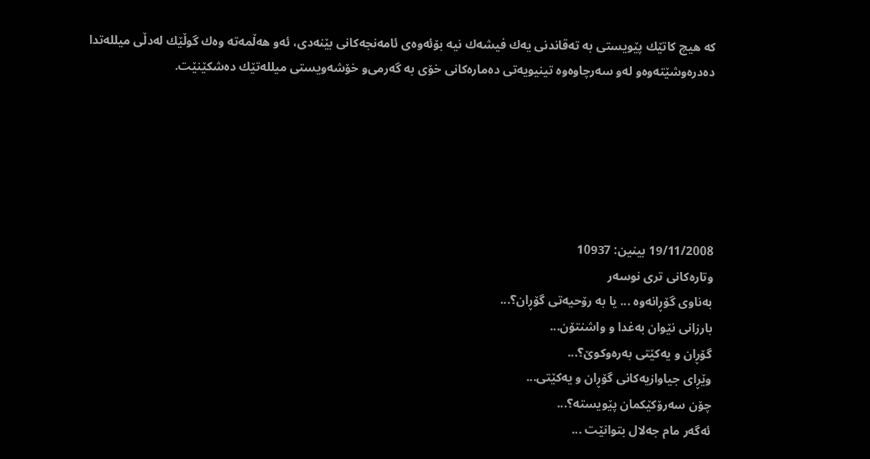كه‌ هیچ كاتێك پێویستی به‌ ته‌قاندنی یه‌ك فیشه‌ك نیه‌ بۆئه‌وه‌ی ئامه‌نجه‌كانی بێنه‌دی، ئه‌و هه‌ڵمه‌ته‌ وه‌ك گوڵێك له‌دڵی میلله‌تدا ده‌دره‌وشێته‌وه‌‌و له‌و سه‌رچاوه‌وه‌ تینیویه‌تی ده‌ماره‌كانی خۆی به‌ گه‌رمی‌و خۆشه‌ویستی میلله‌تێك ده‌شكێنێت.






19/11/2008 بینین: 10937
وتاره‌کانی تری نوسه‌ر
به‌ناوی گۆڕانه‌وه‌ ... یا به‌ رۆحیه‌تی گۆڕان؟...
بارزانی نێوان به‌غدا و واشنتۆن...
گۆڕان و یه‌کێتی به‌ره‌وکوێ؟...
وێڕای جیاوازیه‌کانی گۆڕان و یه‌کێتی...
چۆن سه‌رۆکێکمان پێویسته‌؟...
ئه‌گه‌ر مام جەلال بتوانێت ...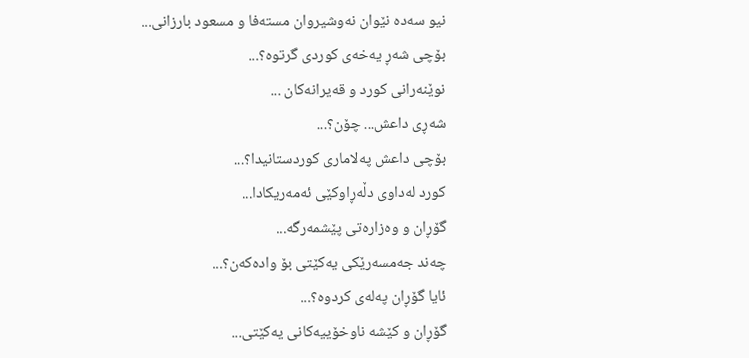نیو سه‌ده‌ نێوان نه‌وشیروان مسته‌فا و مسعود بارزانی...
بۆچی شه‌ڕ یه‌خه‌ی کوردی گرتوه‌؟...
نوێنه‌رانی کورد و قه‌یرانه‌کان‌ ...
شه‌ڕی داعش... چۆن؟...
بۆچی داعش په‌لاماری کوردستانیدا؟...
کورد له‌داوی دڵه‌ڕاوکێی ئه‌مەریکادا...
گۆڕان و وه‌زاره‌تی پێشمه‌رگه‌...
چه‌ند جه‌مسه‌رێکی یه‌کێتی بۆ واده‌که‌ن؟‌...
ئایا گۆڕان په‌له‌ی کردوه‌؟...
گۆڕان و کێشه‌ ناوخۆییه‌کانی یه‌کێتی...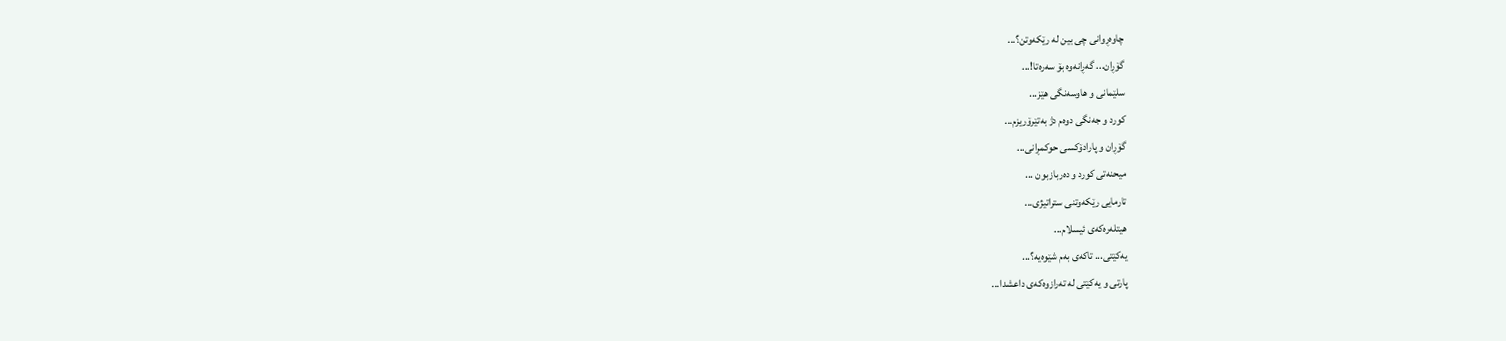چاوه‌ڕوانی چی بین له‌ رێکه‌وتن؟...
گۆڕان... گه‌ڕانه‌وه‌ بۆ سه‌ره‌تا!...
سلێمانی و هاوسه‌نگی هێز...
کورد و جه‌نگی دوه‌م دژ به‌تێرۆریزم...
گۆڕان و پارادۆکسی حوکمڕانی...
میحنه‌تی کورد و ده‌ربازبون ...
تارمایی رێکه‌وتنی ستراتیژی...
هیتله‌ره‌که‌ی‌ ئیسلام...
یه‌کێتی... تاکه‌ی به‌م شێوه‌یه‌؟...
پارتی و یه‌کێتی له‌ ته‌رازوه‌که‌ی داعشدا...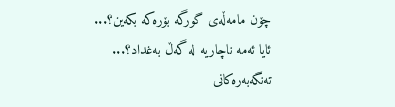چۆن مامه‌ڵه‌ی گو‌رگه‌ بۆره‌که‌ بکه‌ین؟...
ئایا ئه‌مه‌ ناچاریه‌ له‌ گه‌ڵ به‌غداد؟...
ته‌نگه‌به‌ره‌کانی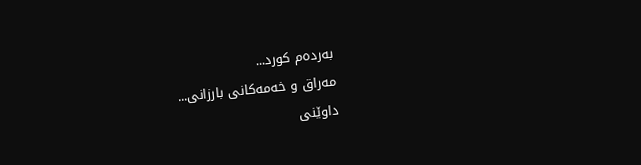به‌رده‌م کورد...
مه‌راق و خه‌مه‌کانی بارزانی...
داوێنی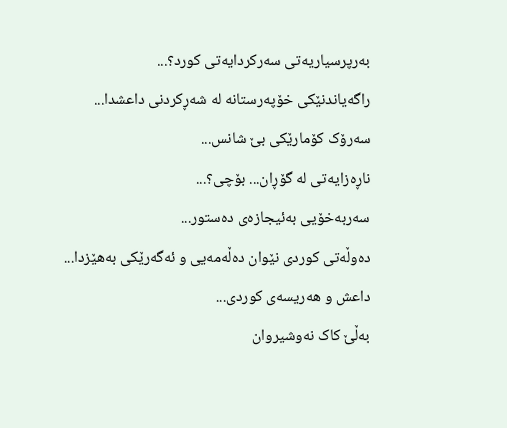به‌رپرسیاریه‌تی سه‌رکردایه‌تی کورد؟...
راگه‌یاندنێکی خۆپه‌رستانه‌ له‌ شه‌ڕکردنی داعشدا...
سه‌رۆک کۆمارێکی بێ شانس...
ناڕه‌زایه‌تی له‌ گۆڕان... بۆچی؟...
سه‌ربه‌خۆیی به‌ئیجازه‌ی ده‌ستور...
ده‌وڵه‌تی کوردی نێوان ده‌ڵه‌مه‌یی و ئه‌گه‌رێکی به‌هێزدا...
داعش و هه‌ریسه‌ی کوردی...
به‌ڵێ کاک نه‌وشیروان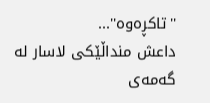''تاکڕه‌وه‌''...
داعش منداڵێکی لاسار له‌ گه‌مه‌ی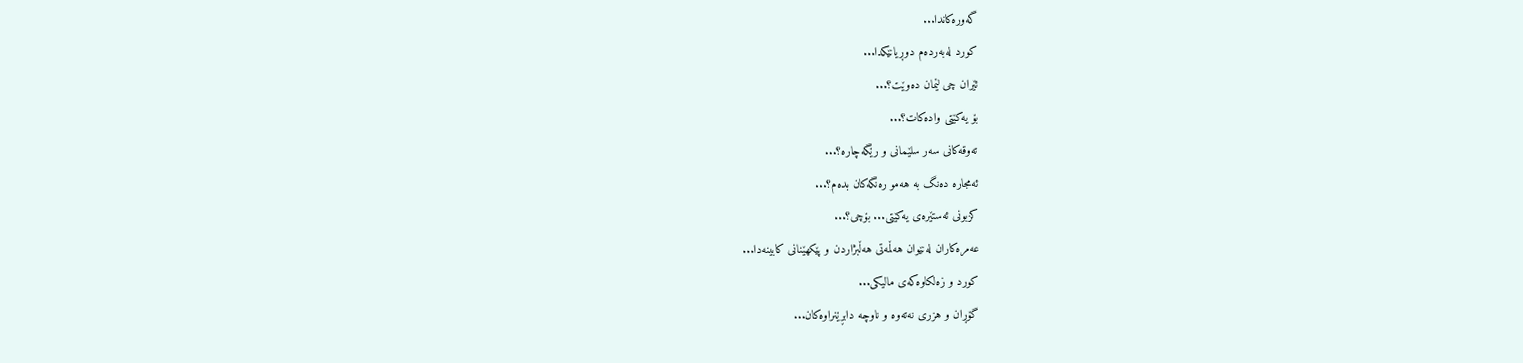گه‌وره‌کاندا...
کورد له‌به‌رده‌م دو‌ڕیانێکدا...
ئێران چی لێمان ده‌وێت؟...
بۆ یه‌کێتی واده‌کات؟...
ته‌وقه‌کانی سه‌ر سلێمانی و رێگه‌چاره‌؟...
ئه‌مجاره‌ ده‌نگ به‌ هه‌مو ره‌نگه‌کان بده‌م؟...
کزبونی ئه‌ستێره‌ی یه‌کێتی... بۆچی؟...
عه‌مره‌کاران‌ لەنێوان‌ هه‌ڵمه‌تی هه‌ڵبژاردن و پێکهێنانی کابینه‌دا...
کورد و زه‌لکاوه‌که‌ی مالیکی...
گۆڕان و هزری نه‌ته‌وه‌ و ناوچه‌ دابڕێنراوه‌کان...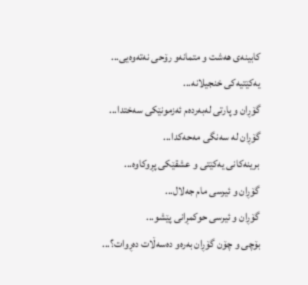کابینه‌ی هه‌شت و متمانه‌و رۆحی نه‌ته‌وه‌یی...
یه‌کێتیه‌کی خنجیلانه‌...
گۆڕان و پارتی له‌به‌رده‌م ئه‌زمونێکی سه‌ختدا...
گۆڕان له‌ سه‌نگی مه‌حه‌کدا...
برینه‌کانی یه‌كێتی و عشقێکی پڕوکاوه‌...
گۆڕان و ئیرسی مام جەلال...
گۆڕان و ئیرسی حوکمڕانی پێشو...
بۆچی و چۆن گۆڕان به‌ره‌و ده‌سه‌ڵات ده‌ڕوات؟...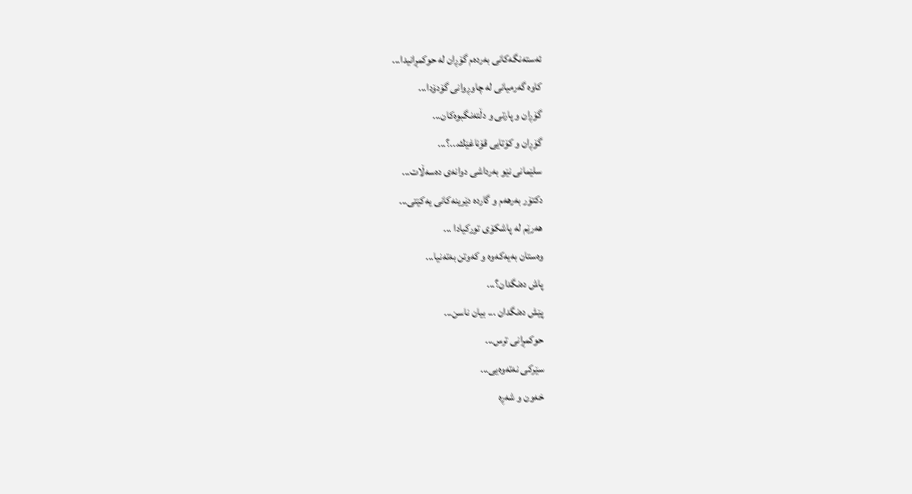ئه‌سته‌نگه‌کانی به‌رده‌م گۆڕان له‌ حوکمڕانیدا...
کاوه‌ گه‌رمیانی له‌ چاوڕوانی گۆدۆدا...
گۆڕان و پارتی و دڵته‌نگبوه‌کان...
گۆڕان و کۆتایی قۆناغێك...؟...
سلێمانی نێو به‌رداشی دوانه‌ی ده‌سه‌ڵات...
دکتۆر به‌رهه‌م و گارده‌ دێرینه‌کانی یه‌کێتی...
هه‌رێم لە پاشکۆی تورکیادا ...
وه‌ستان به‌یه‌که‌وه‌ و که‌وتن به‌ته‌نیا...
پاش ده‌نگدان؟...
پێش ده‌نگدان ... بیان ناسن...
حوکمڕانی ترس...
سێرکی نه‌ته‌وه‌یی...
خه‌ون و شه‌ڕه‌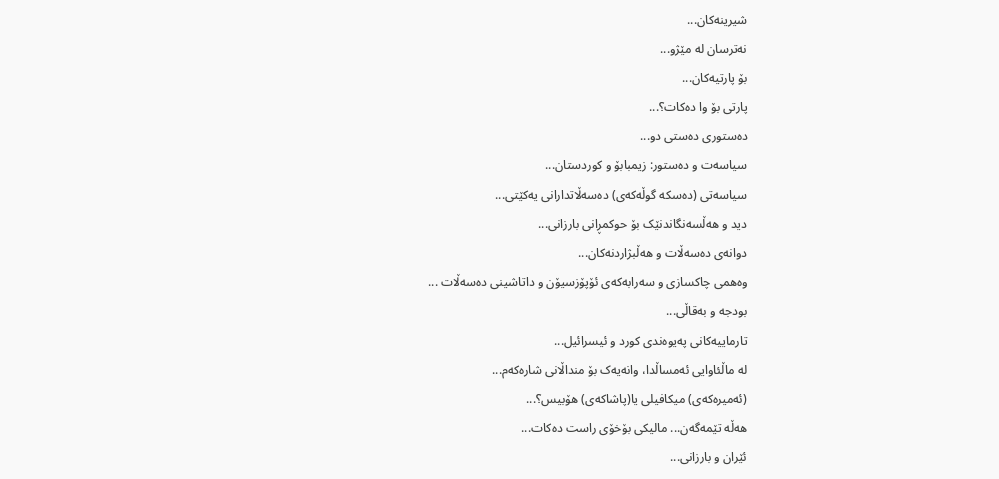شیرینه‌کان...
نه‌ترسان له‌ مێژو...
بۆ پارتیه‌کان...
پارتی بۆ وا ده‌کات؟...
ده‌ستوری ده‌ستی دو...
سیاسه‌ت و ده‌ستور: زیمبابۆ و کوردستان...
سیاسه‌تی (ده‌سکه‌ گوڵه‌که‌ی) ده‌سه‌ڵاتدارانی یه‌کێتی...
دید و هه‌ڵسه‌نگاندنێک بۆ حوکمڕانی بارزانی‌...
دوانه‌ی ده‌سه‌ڵات و هه‌ڵبژاردنه‌کان...
وه‌همی چاکسازی و سه‌رابه‌که‌ی ئۆپۆزسیۆن و داتاشینی ده‌سه‌ڵات‌ ...
بودجه‌ و به‌قاڵی...
تارماییه‌کانی په‌یوه‌ندی کورد و ئیسرائیل...
له‌ ماڵئاوایی ئه‌مساڵدا، وانه‌یه‌ک بۆ منداڵانی شاره‌که‌م...
(ئه‌میره‌که‌ی) میکافیلی یا(پاشاکه‌ی) هۆبیس؟...
هه‌ڵه‌ تێمه‌گه‌ن... مالیکی بۆخۆی راست ده‌کات...
ئێران و بارزانی...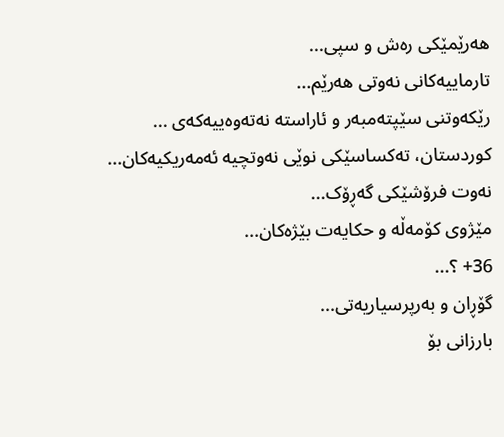هه‌رێمێکی‌ ره‌ش و سپی...
تارماییه‌کانی نه‌وتی هه‌رێم...
رێکه‌وتنی سێپته‌مبه‌ر و ئاراسته‌ نه‌ته‌وه‌ییه‌که‌ی‌ ...
کوردستان، ته‌کساسێکی نوێی نه‌وتچیه‌‌ ئه‌مەریکیه‌کان...
نه‌وت فرۆشێکی گه‌ڕۆک...
مێژوی کۆمه‌ڵه و حکایه‌ت بێژه‌کان...
36+ ؟...
گۆڕان و به‌رپرسیاریه‌تی...
بارزانی بۆ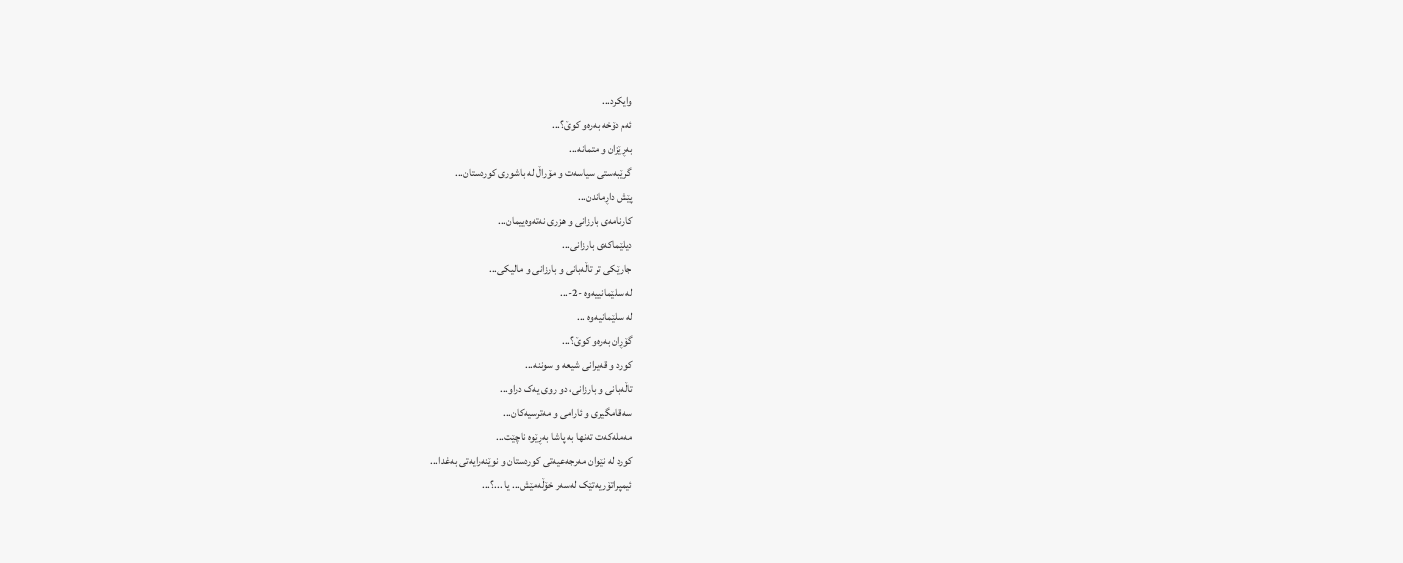وایکرد...
ئەم دۆخە بەرەو کوێ؟...
بەڕێزان و متمانە...
گرێبەستی سیاسەت و مۆراڵ لە باشوری کوردستان...
پێش داڕماندن...
کارنامەی بارزانی و هزری نەتەوەییمان...
دیلێماکەی بارزانی...
جارێکی تر تاڵەبانی و بارزانی و مالیکی...
لە سلێمانییه‌وه‌ -2-...
لە سلێمانیەوە ...
گۆڕان بەرەو کوێ؟...
کورد و قەیرانی شیعە و سوننە...
تاڵەبانی و بارزانی، دو روی یەک دراو...
سەقامگیری و ئارامی و مەترسیەکان...
مەملەکەت تەنها بە پاشا بەڕێوە ناچێت...
کورد له‌ نێوان مەرجەعیەتی کوردستان و نوێنەرایەتی بەغدا...
ئیمپراتۆریەتێک لەسەر خۆڵەمێش... یا ...؟...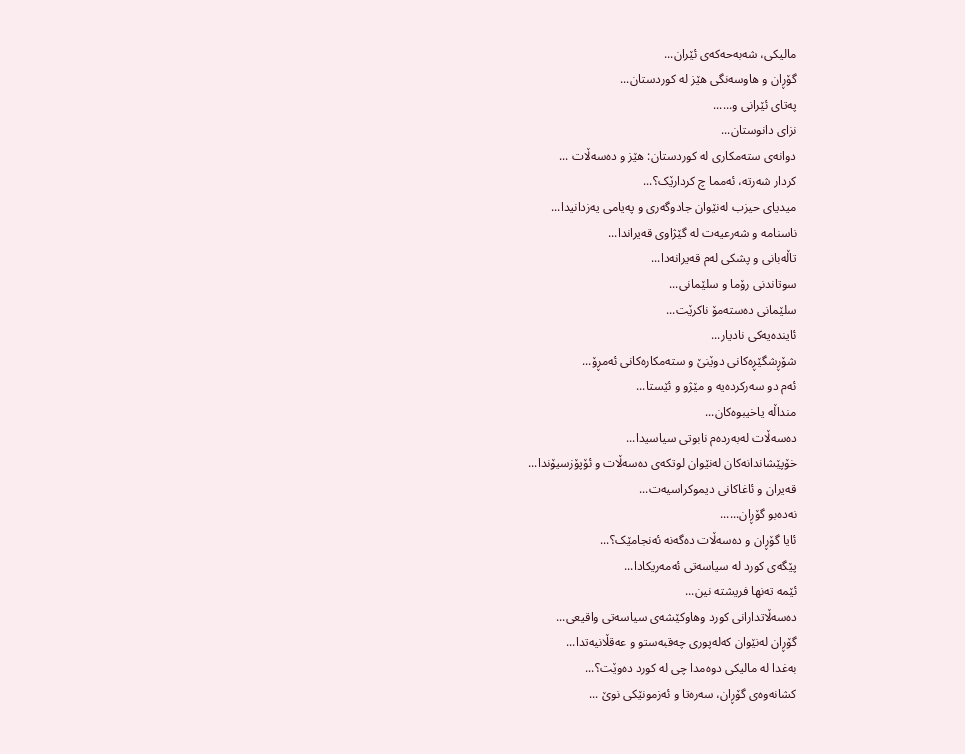مالیکی، شەبەحەکەی ئێران...
گۆڕان و هاوسەنگی هێز لە کوردستان...
پەتای ئێرانی و......
نزای دانوستان...
دوانەی ستەمکاری لە کوردستان: هێز و دەسەڵات ...
کردار شەرتە، ئەمما چ کردارێک؟...
میدیای حیزب لەنێوان جادوگەری و پەیامی یەزدانیدا...
ناسنامە و شەرعیەت لە گێژاوی قەیراندا...
تاڵەبانی و پشکی لەم قەیرانەدا...
سوتاندنی رۆما و سلێمانی...
سلێمانی دەستەمۆ ناکرێت...
ئایندەیەکی نادیار...
شۆڕشگێڕەکانی دوێنێ و ستەمکارەکانی ئەمڕۆ...
ئەم دو سەرکردەیە و مێژو و ئێستا...
منداڵە یاخیبوەکان...
دەسەڵات لەبەردەم نابوتی سیاسیدا...
خۆپێشاندانەکان لەنێوان لوتکەی دەسەڵات و ئۆپۆزسیۆندا...
قەیران و ئاغاکانی دیموکراسیەت...
نەدەبو گۆڕان......
ئایا گۆڕان و دەسەڵات دەگەنە ئەنجامێک؟...
پێگەی کورد لە سیاسەتی ئەمه‌ریکادا...
ئێمە ته‌نها فریشتە نین...
دەسەڵاتدارانی کورد وهاوکێشەی سیاسەتی واقیعی...
گۆڕان لەنێوان کەلەپوری چه‌قبه‌ستو و عەقڵانیەتدا...
بەغدا لە مالیکی دوەمدا چی لە کورد دەوێت؟...
کشانەوەی گۆڕان، سەرەتا و ئه‌زمونێکی نوێ ...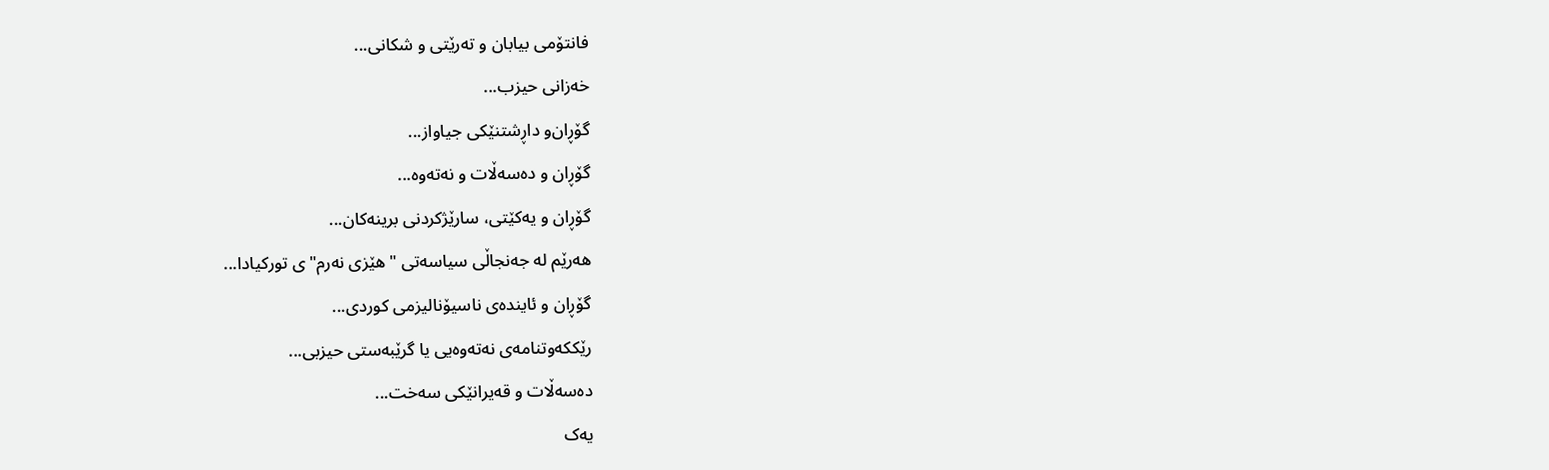فانتۆمی بیابان و تەرێتی و شکانی...
خەزانی حیزب...
گۆڕان‌و داڕشتنێکی جیاواز...
گۆڕان و دەسەڵات و نەتەوە...
گۆڕان و یەکێتی، سارێژکردنی برینەکان...
هەرێم لە جەنجاڵی سیاسەتی "هێزی نەرم"ی تورکیادا...
گۆڕان و ئایندەی ناسیۆنالیزمی کوردی...
رێککەوتنامەی نه‌ته‌وه‌یی یا گرێبەستی حیزبی...
دەسەڵات و قەیرانێکی سەخت...
یەک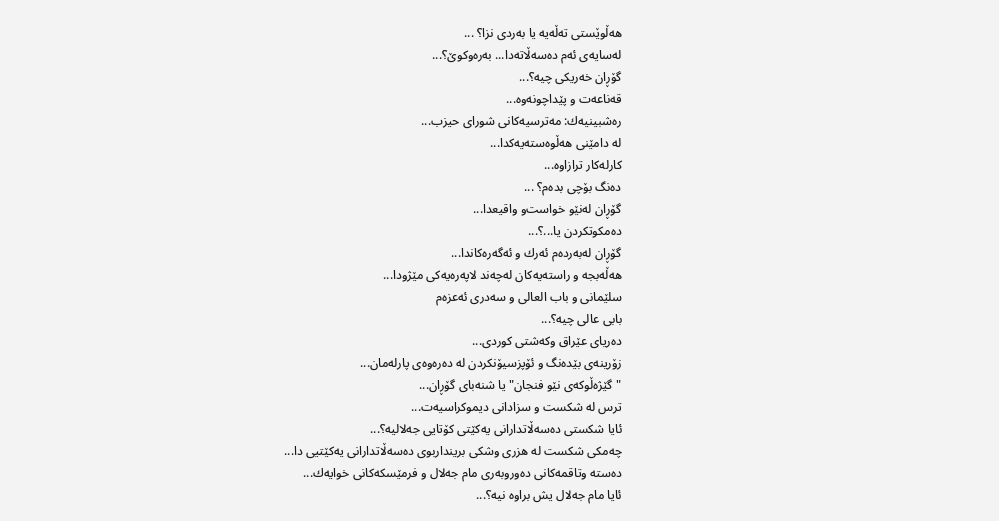هەڵوێستی تەڵەیە یا بەردی نزا؟ ...
لەسایەی ئەم دەسەڵاتەدا... بەرەوکوێ؟...
گۆڕان خەریکی چیە؟...
قه‌ناعه‌ت و پێداچونه‌وه‌...
ره‌شبینیه‌ك: مه‌ترسیه‌كانی شورای حیزب...
لە دامێنی هەڵوەستەیەکدا...
كارله‌كار ترازاوه‌...
ده‌نگ بۆچی بده‌م؟ ...
گۆڕان له‌نێو خواست‌و واقیعدا...
ده‌مكوتكردن یا...؟...
گۆڕان له‌به‌رده‌م ئه‌رك و ئه‌گه‌ره‌كاندا...
هه‌ڵه‌بجه‌ و راسته‌یه‌كان له‌چه‌ند لاپه‌ره‌یه‌كی مێژودا...
سلێمانی و باب العالی و سه‌دری ئه‌عزه‌م
بابی عالی چیه‌؟...
ده‌ریای عێراق وكه‌شتی كوردی...
زۆرینه‌ی بێده‌نگ و ئۆپزسیۆنكردن له‌ ده‌ره‌وه‌ی پارله‌مان...
"گێژه‌ڵوكه‌ی نێو فنجان" یا شنه‌بای گۆڕان...
ترس له‌ شكست و سزادانی دیموكراسیه‌ت...
ئایا شكستی ده‌سه‌ڵاتدارانی یه‌كێتی كۆتایی جه‌لالیه‌؟...
چه‌مكی شكست له‌ هزری وشكی برینداربوی ده‌سه‌ڵاتدارانی یه‌كێتیی دا...
ده‌سته‌ وتاقمه‌كانی ده‌وروبه‌ری مام جه‌لال و فرمێسكه‌كانی خوایه‌ك...
ئایا مام جه‌لال یش براوه‌ نیه‌؟...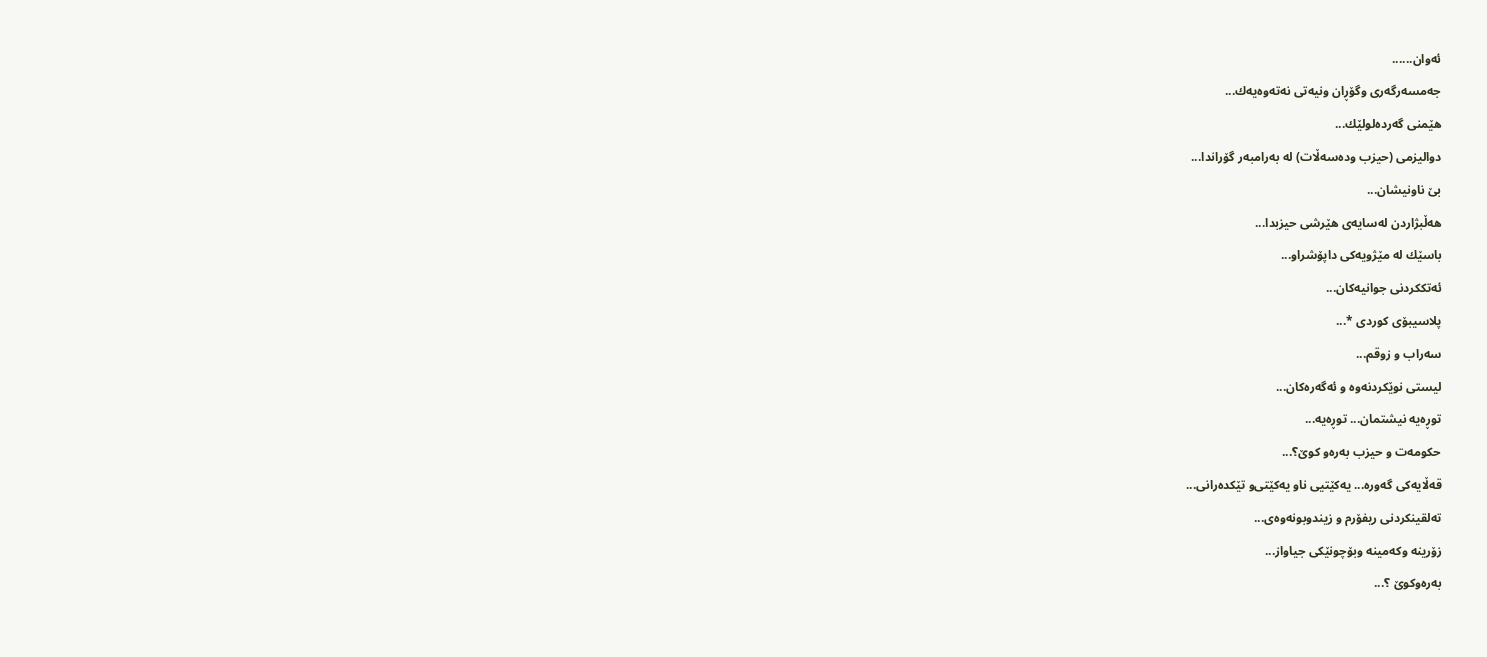ئه‌وان......
جه‌مسه‌رگه‌ری وگۆڕان ونیه‌تی نه‌ته‌وه‌یه‌ك...
هێمنی گه‌رده‌لولێك...
دوالیزمی (حیزب وده‌سه‌ڵات) له‌ به‌رامبه‌ر گۆراندا...
بێ ناونیشان...
هه‌ڵبژاردن له‌سایه‌ی هێرشی حیزبدا...
باسێك له‌ مێژویه‌كی داپۆشراو...
ئه‌تككردنی جوانیه‌كان...
پلاسیبۆی كوردی *...
سه‌راب و زوقم...
لیستی نوێكردنه‌وه‌ و ئه‌گه‌ره‌كان...
توڕه‌یه‌ نیشتمان... توڕه‌یه‌...
حكومه‌ت ‌و حیزب به‌ره‌و كوێ‌؟...
قه‌ڵایه‌كی گه‌وره‌... یه‌كێتیی ناو یه‌كێتی‌و تێكده‌رانی...
ته‌لقینكردنی ریفۆرم ‌و زیندوبونه‌وه‌ی...
زۆرینه‌ وكه‌مینه‌ وبۆچونێكی جیاواز...
به‌ره‌وكوێ ؟...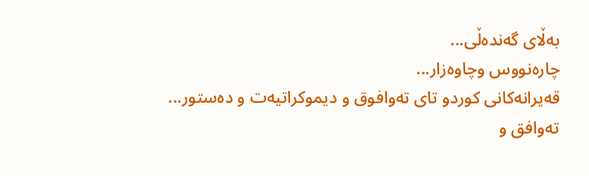به‌ڵای‌ گه‌نده‌ڵی...
چاره‌نووس وچاوه‌زار...
قه‌یرانه‌كانی كوردو تای ته‌وافوق و دیموكراتیه‌ت و ده‌ستور...
ته‌وافق و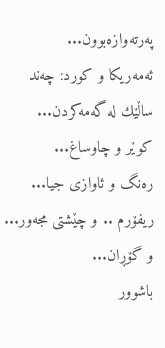په‌رته‌وازه‌بوون...
ئه‌مه‌ریكا و كورد: چه‌ند ساڵێك له‌ گه‌مه‌كردن...
كوێر و چاوساغ...
ره‌نگ و ئاوازی جیا...
ریفۆرم .. و چێشتی مجه‌ور... و گۆڕان...
باشوور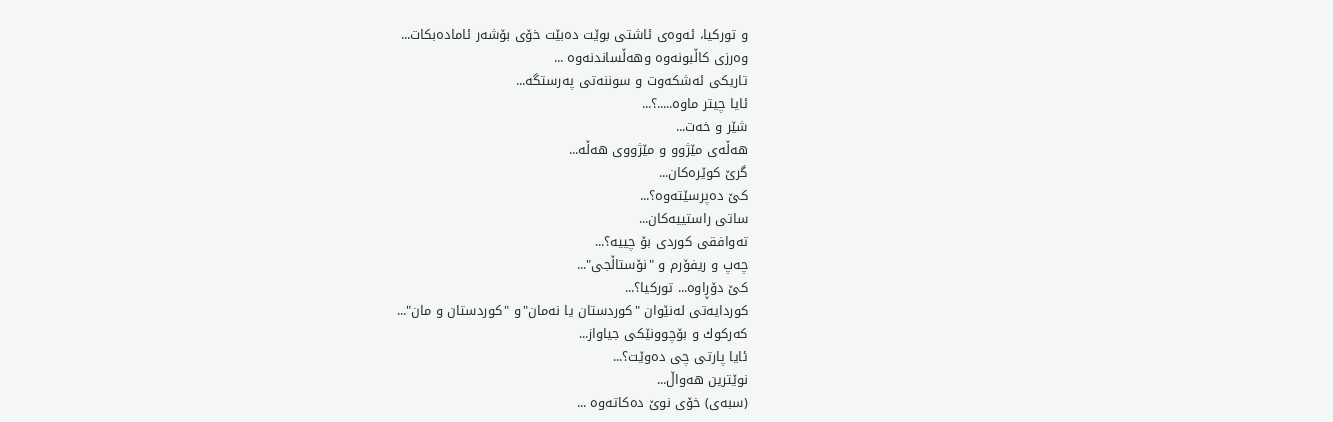و توركیا، ئه‌وه‌ی ئاشتی بوێت ده‌بێت خۆی بۆشه‌ر ئاماده‌بكات...
وه‌رزی كاڵبونه‌وه‌ وهه‌ڵساندنه‌وه‌ ...
تاریكی ئه‌شكه‌وت و سوننه‌تی په‌رستگه‌...
ئایا چیتر ماوه‌.....؟...
شێر و خه‌ت...
هه‌ڵه‌ی مێژوو و مێژووی هه‌ڵه‌...
گرێ كوێره‌كان...
كێ ده‌پرسێته‌وه‌؟...
ساتی راستییه‌كان...
ته‌وافقی كوردی بۆ چییه‌؟...
چه‌پ و ریفۆرم و "نۆستاڵجی"...
كێ دۆڕاوه‌... توركیا؟...
كوردایه‌تی له‌نێوان "كوردستان یا نه‌مان"و "كوردستان ‌و مان"...
كه‌ركوك و بۆچوونێكی جیاواز...
ئایا پارتی چی ده‌وێت؟...
نوێترین هه‌واڵ...
(سبەى) خۆى نوێ دەکاتەوە ...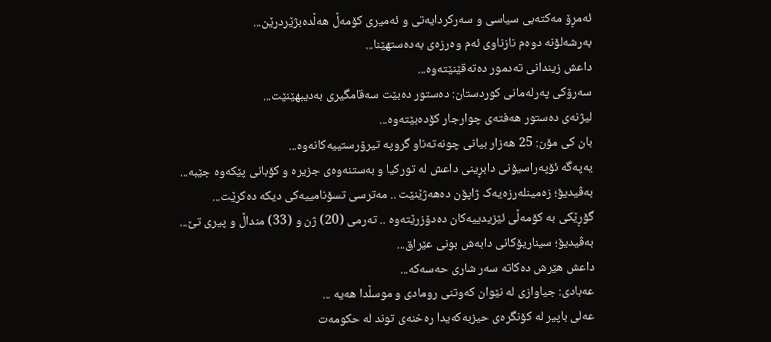ئه‌مڕۆ مه‌كته‌بی‌ سیاسی‌ و سه‌ركردایه‌تی‌ و ئه‌میری‌ كۆمه‌ڵ هەڵدەبژێردرێن...
به‌رشه‌لۆنه‌ دوه‌م نازناوی ئه‌م وه‌رزه‌ی به‌ده‌ستهێنا...
داعش زیندانی تەدمور دەتەقێنێتەوە...
سەرۆكی پەرلەمانی كوردستان: دەستور دەبێت سەقامگیری بەدیبهێنێت...
لیژنەی دەستور هەفتەی چوارجار كۆدەبێتەوە...
بان كی مۆن: 25 هەزار بیانی چونەتەناو گروپە تیرۆرستییەكانەوە...
یەپەگە ئۆپەراسیۆنی دابڕینی داعش لە تورکیا و بەستنەوەی جزیرە و کۆبانی پێکەوە جێبە...
بەڤیدیۆ؛ زەمینلەرزەیەک ژاپۆن دەهەژێنێت .. مەترسی تسۆنامییەکی دیکە دەکرێت...
گۆڕێکی بە کۆمەڵی ئێزیدییەکان دەدۆزرێتەوە .. تەرمی (20) ژن و (33) منداڵ و پیری تێ...
بەڤیدیۆ؛ سیناریۆکانی دابەش بونی عێراق...
داعش هێرش دەکاتە سەر شاری حەسەکە...
عه‌بادی: جیاوازی له‌ نێوان کەوتنی رومادی و موسڵدا هه‌یه‌ ...
عەلی باپیر لە کۆنگرەی حیزبەکەیدا رەخنەی توند لە حکومەت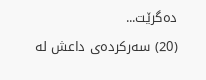دەگرێت...
(20) سه‌ركرده‌ی داعش لە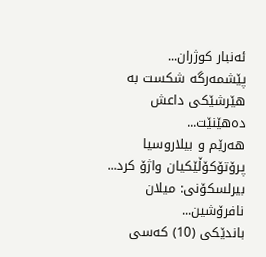ئەنبار کوژران...
پێشمەرگە شكست بە هێرشێكی داعش دەهێنێت...
هەرێم و بیلاروسیا پرۆتۆکۆڵێکیان واژۆ کرد...
بیرلسكۆنی: میلان نافرۆشین...
باندێکی (10) کەسى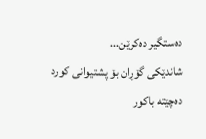دەستگیر دەکرێن...
شاندێکى گۆڕان بۆ پشتیوانی کورد دەچێتە باکور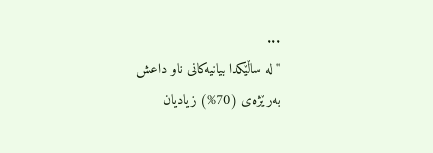...
''لە ساڵێکدا بیانیه‌كانی ناو داعش بەرێژەى (70%) زیادیان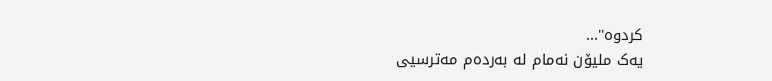کردوە''...
یەک ملیۆن نەمام لە بەردەم مەترسیی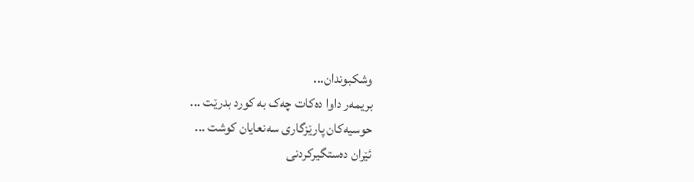وشکبوندان...
بریمه‌ر داوا دەکات چەک بە کورد بدرێت ...
حوسیەکان پارێزگارى سەنعایان کوشت ...
ئێران دەستگیرکردنى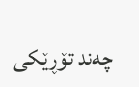چه‌ند تۆڕێكی‌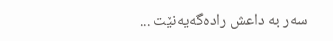سه‌ر به‌ داعش رادەگەیەنێت ...